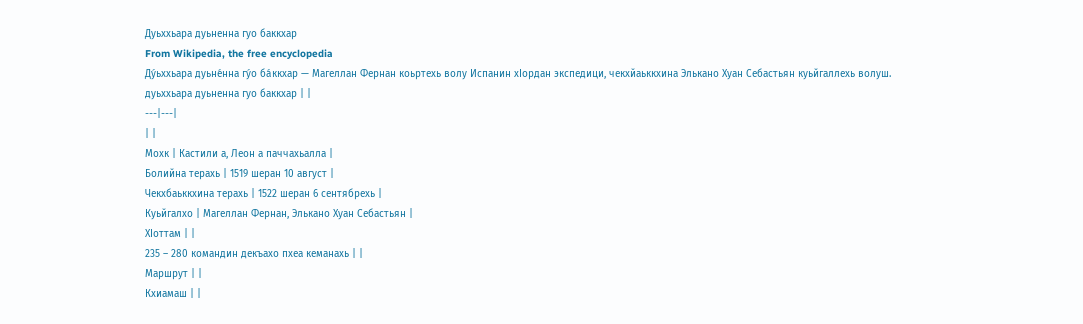Дуьххьара дуьненна гуо баккхар
From Wikipedia, the free encyclopedia
Ду́ьххьара дуьне́нна гу́о ба́ккхар — Магеллан Фернан коьртехь волу Испанин хӀордан экспедици, чекхйаьккхина Элькано Хуан Себастьян куьйгаллехь волуш.
дуьххьара дуьненна гуо баккхар | |
---|---|
| |
Мохк | Кастили а, Леон а паччахьалла |
Болийна терахь | 1519 шеран 10 август |
Чекхбаьккхина терахь | 1522 шеран 6 сентябрехь |
Куьйгалхо | Магеллан Фернан, Элькано Хуан Себастьян |
ХӀоттам | |
235 – 280 командин декъахо пхеа кеманахь | |
Маршрут | |
Кхиамаш | |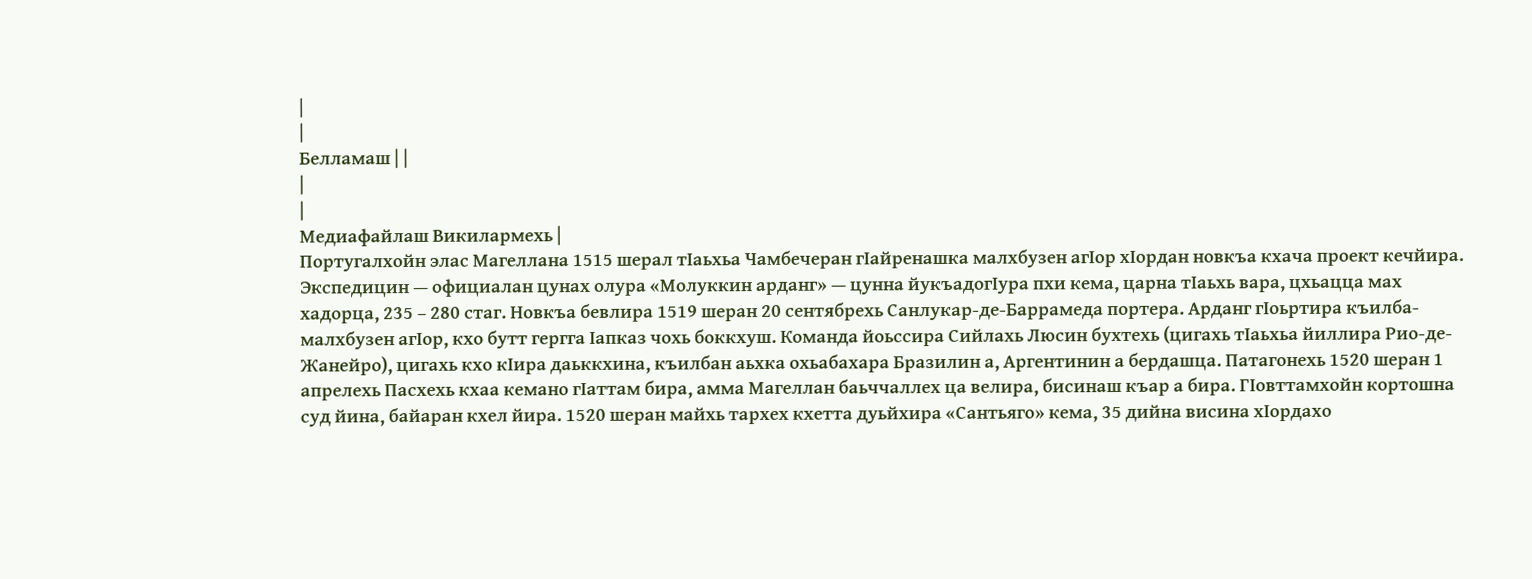|
|
Белламаш | |
|
|
Медиафайлаш Викилармехь |
Португалхойн элас Магеллана 1515 шерал тӀаьхьа Чамбечеран гӀайренашка малхбузен агӀор хӀордан новкъа кхача проект кечйира. Экспедицин — официалан цунах олура «Молуккин арданг» — цунна йукъадогӀура пхи кема, царна тӀаьхь вара, цхьацца мах хадорца, 235 – 280 стаг. Новкъа бевлира 1519 шеран 20 сентябрехь Санлукар-де-Баррамеда портера. Арданг гӀоьртира къилба-малхбузен агӀор, кхо бутт гергга Ӏапказ чохь боккхуш. Команда йоьссира Сийлахь Люсин бухтехь (цигахь тӀаьхьа йиллира Рио-де-Жанейро), цигахь кхо кӀира даьккхина, къилбан аьхка охьабахара Бразилин а, Аргентинин а бердашца. Патагонехь 1520 шеран 1 апрелехь Пасхехь кхаа кемано гӀаттам бира, амма Магеллан баьччаллех ца велира, бисинаш къар а бира. ГӀовттамхойн кортошна суд йина, байаран кхел йира. 1520 шеран майхь тархех кхетта дуьйхира «Сантьяго» кема, 35 дийна висина хӀордахо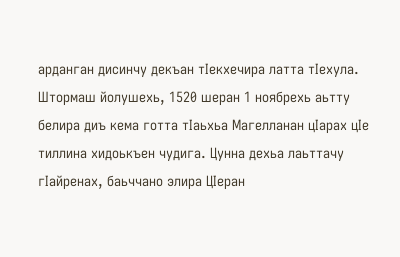арданган дисинчу декъан тӀекхечира латта тӀехула.
Штормаш йолушехь, 1520 шеран 1 ноябрехь аьтту белира диъ кема готта тӀаьхьа Магелланан цӀарах цӀе тиллина хидоькъен чудига. Цунна дехьа лаьттачу гӀайренах, баьччано элира ЦӀеран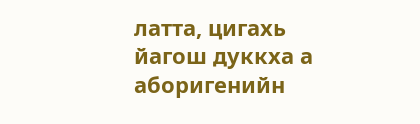латта, цигахь йагош дуккха а аборигенийн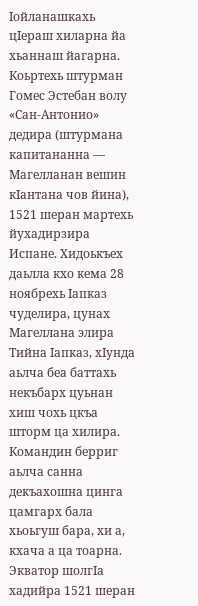Ӏойланашкахь цӀераш хиларна йа хьаннаш йагарна. Коьртехь штурман Гомес Эстебан волу «Сан-Антонио» дедира (штурмана капитананна — Магелланан вешин кӀантана чов йина), 1521 шеран мартехь йухадирзира Испане. Хидоькъех даьлла кхо кема 28 ноябрехь Ӏапказ чуделира, цунах Магеллана элира Тийна Ӏапказ, хӀунда аьлча беа баттахь некъбарх цуьнан хиш чохь цкъа шторм ца хилира. Командин берриг аьлча санна декъахошна цинга цамгарх бала хьоьгуш бара, хи а, кхача а ца тоарна. Экватор шолгӀа хадийра 1521 шеран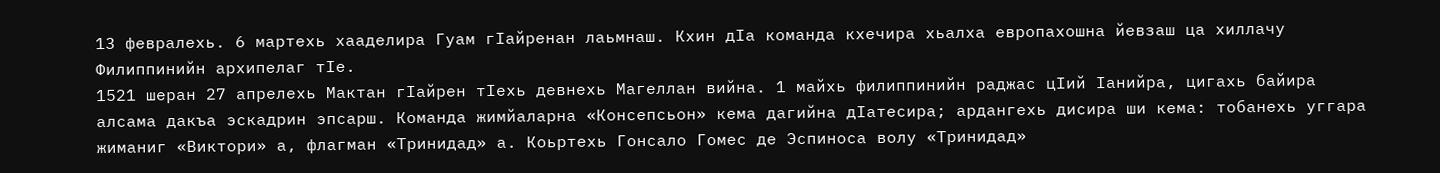13 февралехь. 6 мартехь хааделира Гуам гӀайренан лаьмнаш. Кхин дӀа команда кхечира хьалха европахошна йевзаш ца хиллачу Филиппинийн архипелаг тӀе.
1521 шеран 27 апрелехь Мактан гӀайрен тӀехь девнехь Магеллан вийна. 1 майхь филиппинийн раджас цӀий Ӏанийра, цигахь байира алсама дакъа эскадрин эпсарш. Команда жимйаларна «Консепсьон» кема дагийна дӀатесира; ардангехь дисира ши кема: тобанехь уггара жиманиг «Виктори» а, флагман «Тринидад» а. Коьртехь Гонсало Гомес де Эспиноса волу «Тринидад»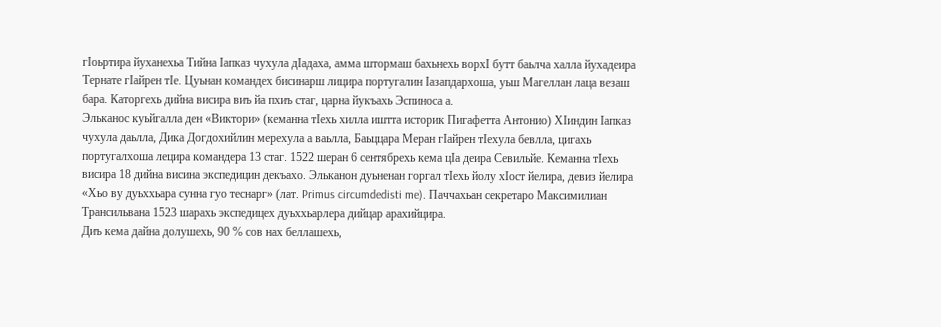гӀоьртира йуханехьа Тийна Ӏапказ чухула дӀадаха, амма штормаш бахьнехь ворхӀ бутт баьлча халла йухадеира Тернате гӀайрен тӀе. Цуьнан командех бисинарш лицира португалин Ӏазапдархоша, уьш Магеллан лаца везаш бара. Каторгехь дийна висира виъ йа пхиъ стаг, царна йукъахь Эспиноса а.
Эльканос куьйгалла ден «Виктори» (кеманна тӀехь хилла иштта историк Пигафетта Антонио) ХӀиндин Ӏапказ чухула даьлла, Дика Догдохийлин мерехула а ваьлла, Баьццара Меран гӀайрен тӀехула бевлла, цигахь португалхоша лецира командера 13 стаг. 1522 шеран 6 сентябрехь кема цӀа деира Севильйе. Кеманна тӀехь висира 18 дийна висина экспедицин декъахо. Эльканон дуьненан горгал тӀехь йолу хӀост йелира, девиз йелира «Хьо ву дуьххьара сунна гуо теснарг» (лат. Primus circumdedisti me). Паччахьан секретаро Максимилиан Трансильвана 1523 шарахь экспедицех дуьххьарлера дийцар арахийцира.
Диъ кема дайна долушехь, 90 % сов нах беллашехь,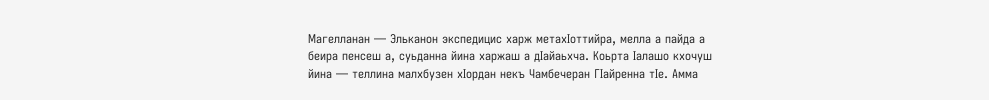Магелланан — Эльканон экспедицис харж метахӀоттийра, мелла а пайда а беира пенсеш а, суьданна йина харжаш а дӀайаьхча. Коьрта Ӏалашо кхочуш йина — теллина малхбузен хӀордан некъ Чамбечеран ГӀайренна тӀе. Амма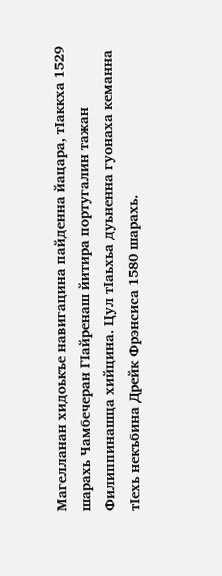Магелланан хидоькъе навигацина пайденна йацара, тӀаккха 1529 шарахь Чамбечеран ГӀайренаш йитира португалин тажан Филиппинашца хийцина. Цул тӀаьхьа дуьненна гуонаха кеманна тӀехь некъбина Дрейк Фрэнсиса 1580 шарахь.